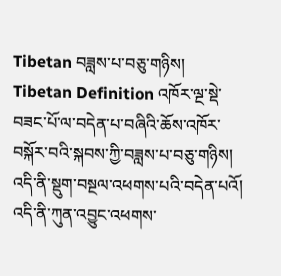Tibetan བཟླས་པ་བཅུ་གཉིས།
Tibetan Definition འཁོར་ལྔ་སྡེ་བཟང་པོ་ལ་བདེན་པ་བཞིའི་ཆོས་འཁོར་བསྐོར་བའི་སྐབས་ཀྱི་བཟླས་པ་བཅུ་གཉིས། འདི་ནི་སྡུག་བསྔལ་འཕགས་པའི་བདེན་པའོ། འདི་ནི་ཀུན་འབྱུང་འཕགས་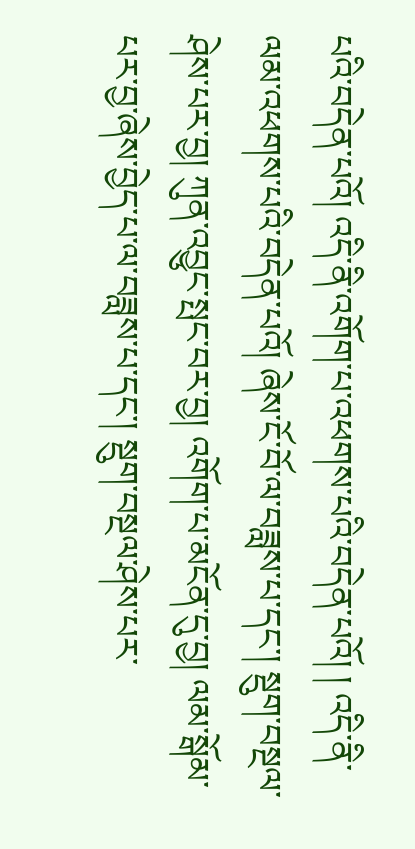པའི་བདེན་པའོ། འདི་ནི་འགོག་པ་འཕགས་པའི་བདེན་པའོ། ། འདི་ནི་ལམ་འཕགས་པའི་བདེན་པའོ། ཞེས་ངོ་བོ་ལ་བཟླས་པ་དང་། སྡུག་བསྔལ་ཤེས་པར་བྱ། ཀུན་འབྱུང་སྤང་བར་བྱ། འགོག་པ་མངོན་དུ་བྱ། ལམ་སྒོམ་པར་བྱ་ཞེས་བྱེད་པ་ལ་བཟླས་པ་དང་། སྡུག་བསྔལ་ཤེས་པར་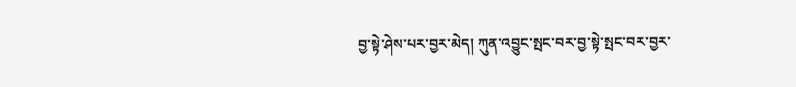བྱ་སྟེ་ཤེས་པར་བྱར་མེད། ཀུན་འབྱུང་སྤང་བར་བྱ་སྟེ་སྤང་བར་བྱར་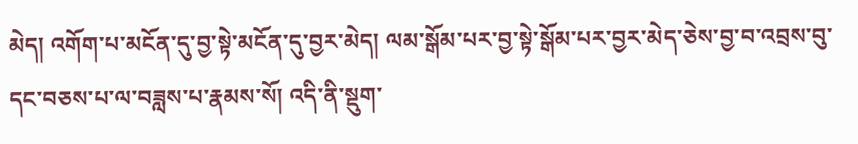མེད། འགོག་པ་མངོན་དུ་བྱ་སྟེ་མངོན་དུ་བྱར་མེད། ལམ་སྒོམ་པར་བྱ་སྟེ་སྒོམ་པར་བྱར་མེད་ཅེས་བྱ་བ་འབྲས་བུ་དང་བཅས་པ་ལ་བཟླས་པ་རྣམས་སོ། འདི་ནི་སྡུག་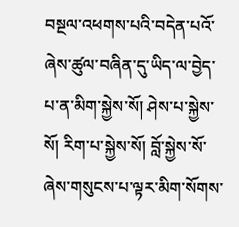བསྔལ་འཕགས་པའི་བདེན་པའོ་ཞེས་ཚུལ་བཞིན་དུ་ཡིད་ལ་བྱེད་པ་ན་མིག་སྐྱེས་སོ། ཤེས་པ་སྐྱེས་སོ། རིག་པ་སྐྱེས་སོ། བློ་སྐྱེས་སོ་ཞེས་གསུངས་པ་ལྟར་མིག་སོགས་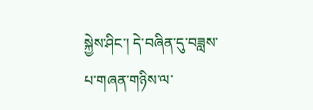སྐྱེས་ཤིང་། དེ་བཞིན་དུ་བཟླས་པ་གཞན་གཉིས་ལ་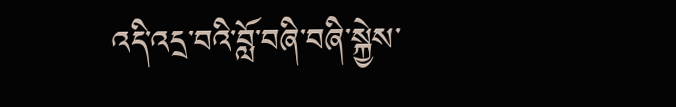འདི་འདྲ་བའི་བློ་བཞི་བཞི་སྐྱེས་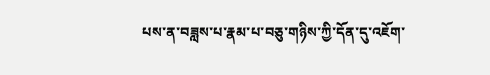པས་ན་བཟླས་པ་རྣམ་པ་བཅུ་གཉིས་ཀྱི་དོན་དུ་འཇོག་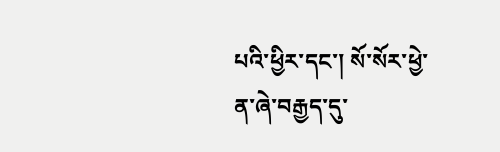པའི་ཕྱིར་དང་། སོ་སོར་ཕྱེ་ན་ཞེ་བརྒྱད་དུ་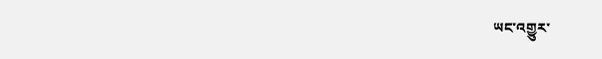ཡང་འགྱུར་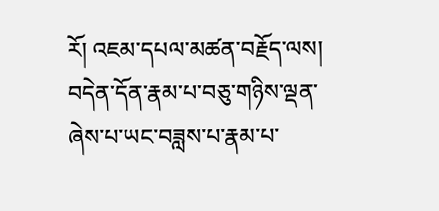རོ། འཇམ་དཔལ་མཚན་བརྗོད་ལས། བདེན་དོན་རྣམ་པ་བཅུ་གཉིས་ལྡན་ཞེས་པ་ཡང་བཟླས་པ་རྣམ་པ་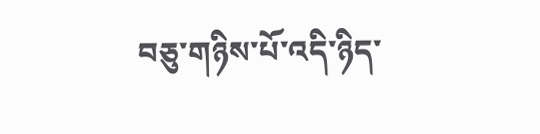བཅུ་གཉིས་པོ་འདི་ཉིད་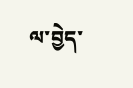ལ་བྱེད་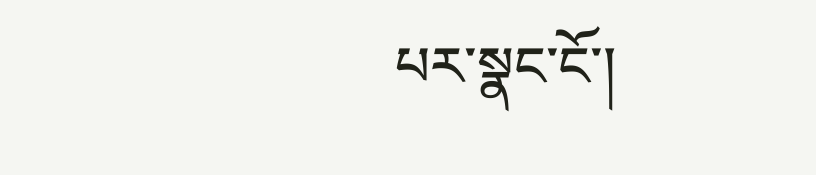པར་སྣང་ངོ་།